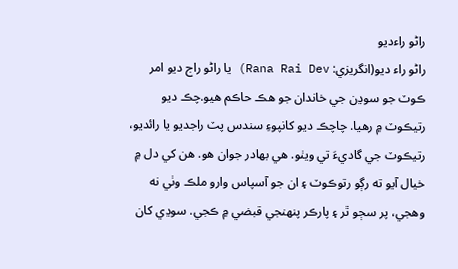راڻو راءديو
راڻو راء ديو(انگريزي: Rana Rai Dev) يا راڻو راج ديو امر ڪوٽ جو سوڍن جي خاندان جو ھڪ حاڪم ھيو.چڪ ديو رتيڪوٽ ۾ رهيا. چاچڪ ديو کانپوءِ سندس پٽ راجديو يا رائديو، رتيڪوٽ جي گاديءَ تي ويٺو. هي بهادر جوان هو. هن کي دل ۾ خيال آيو ته رڳو رتوڪوٽ ۽ ان جو آسپاس وارو ملڪ وٺي نه وهجي، پر سڄو ٿر ۽ پارڪر پنهنجي قبضي ۾ ڪجي. سوڍي کان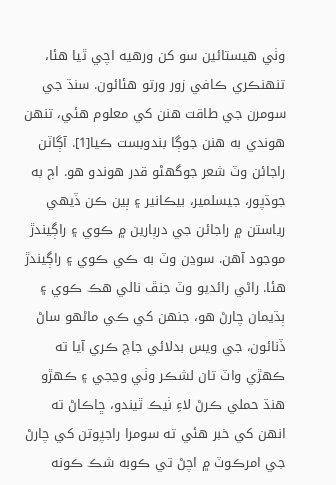وٺي هيستائين سو کن ورهيه اچي ٿيا هئا، تنهنڪري ڪافي زور ورتو هئائون. سنڌ جي سومرن جي طاقت هنن کي معلوم هئي، تنهن هوندي به هنن جوڳا بندوبست ڪيا[1]. آڳاٽن راجائن وٽ شعر جوگهڻو قدر هوندو هو. اڄ به جوڌپور، جيسلمير، بيڪانير ۽ ٻين ڪن ڏيهي رياستن ۾ راجائن جي درٻارين ۾ ڪوي ۽ راڳيندڙ موجود آهن. سوڍن وٽ به ڪي ڪوي ۽ راڳيندڙ هئا. راڻي رائديو وٽ جنڦ نالي هڪ ڪوي ۽ ٻڌيمان چارڻ هو، جنهن کي ڪي ماڻهو ساڻ ڏنائون، جي ويس بدلائي جاچ ڪري آيا ته ڪهڙي واٽ تان لشڪر وٺي وڃجي ۽ ڪهڙو هنڌ حملي ڪرڻ لاءِ ٺيڪ ٿيندو، ڇاڪاڻ ته انهن کي خبر هئي ته سومرا راجپوتن کي چارڻ جي امرڪوٽ ۾ اچڻ تي ڪوبه شڪ ڪونه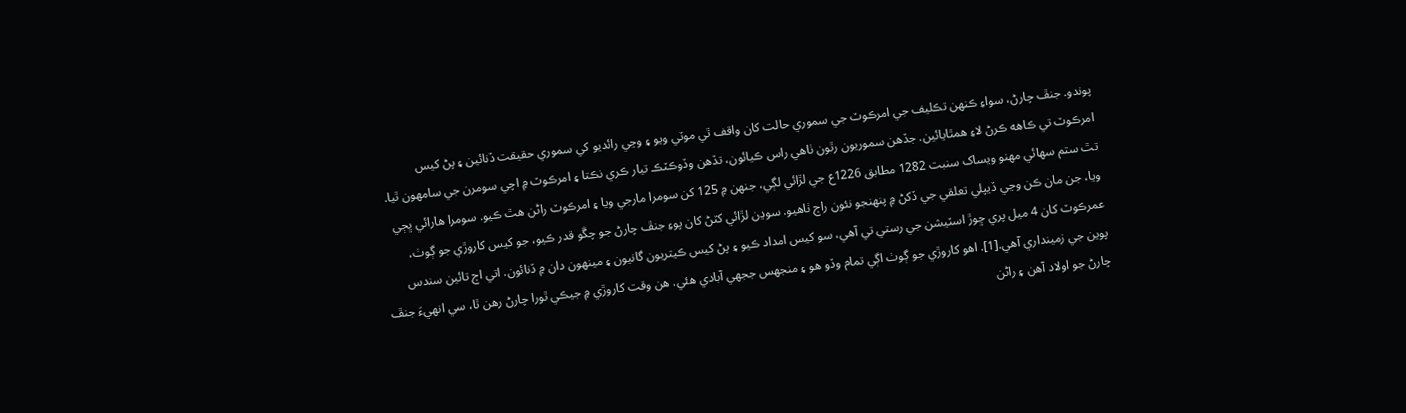پوندو. جنڦ چارڻ، سواءِ ڪنهن تڪليف جي امرڪوٽ جي سموري حالت کان واقف ٿي موٽي ويو ۽ وڃي رائديو کي سموري حقيقت ڏنائين ۽ پڻ کيس امرڪوٽ تي ڪاهه ڪرڻ لاءِ همٿايائين. جڏهن سموريون رٿون ٺاهي راس ڪيائون، تڏهن وڏوڪٽڪ تيار ڪري نڪتا ۽ امرڪوٽ ۾ اچي سومرن جي سامهون ٿيا. تٿ ستم سهائي مهنو ويساک سنبت 1282 مطابق 1226ع جي لڙائي لڳي، جنهن ۾ 125 کن سومرا مارجي ويا ۽ امرڪوٽ راڻن هٿ ڪيو. سومرا هارائي ڀڄي ويا، جن مان ڪن وڃي ڏيپلي تعلقي جي ڏکڻ ۾ پنهنجو نئون راڄ ٺاهيو. سوڍن لڙائي کٽڻ کان پوءِ جنڦ چارڻ جو چڱو قدر ڪيو، جو کيس کاروڙي جو ڳوٺ، عمرڪوٽ کان 4 ميل پري ڇوڙ اسٽيشن جي رستي تي آهي، سو کيس امداد ڪيو ۽ پڻ کيس ڪيتريون گانيون ۽ مينهون دان ۾ ڏنائون. اتي اڄ تائين سندس پوين جي زمينداري آهي.[1]. اهو کاروڙي جو ڳوٺ اڳي تمام وڏو هو ۽ منجهس ججهي آبادي هئي. هن وقت کاروڙي ۾ جيڪي ٿورا چارڻ رهن ٿا، سي انهيءَ جنڦ چارڻ جو اولاد آهن ۽ راڻن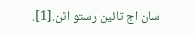سان اڄ تائين رستو اٿن.[1].